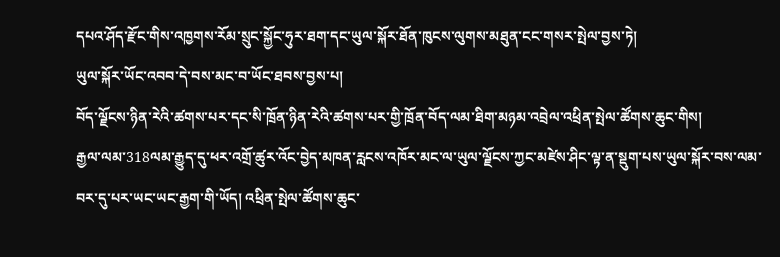དཔའ་ཤོད་རྫོང་གིས་འཁྱགས་རོམ་སྲུང་སྐྱོང་ཧུར་ཐག་དང་ཡུལ་སྐོར་ཐོན་ཁུངས་ལུགས་མཐུན་ངང་གསར་སྤེལ་བྱས་ཏེ།
ཡུལ་སྐོར་ཡོང་འབབ་དེ་བས་མང་བ་ཡོང་ཐབས་བྱས་པ།
བོད་ལྗོངས་ཉིན་རེའི་ཚགས་པར་དང་སི་ཁྲོན་ཉིན་རེའི་ཚགས་པར་གྱི་ཁྲོན་བོད་ལམ་ཐིག་མཉམ་འབྲེལ་འཕྲིན་སྤེལ་ཚོགས་ཆུང་གིས།
རྒྱལ་ལམ་318ལམ་རྒྱུད་དུ་ཕར་འགྲོ་ཚུར་འོང་བྱེད་མཁན་རླངས་འཁོར་མང་ལ་ཡུལ་ལྗོངས་ཀྱང་མཛེས་ཤིང་ལྟ་ན་སྡུག་པས་ཡུལ་སྐོར་བས་ལམ་བར་དུ་པར་ཡང་ཡང་རྒྱག་གི་ཡོད། འཕྲིན་སྤེལ་ཚོགས་ཆུང་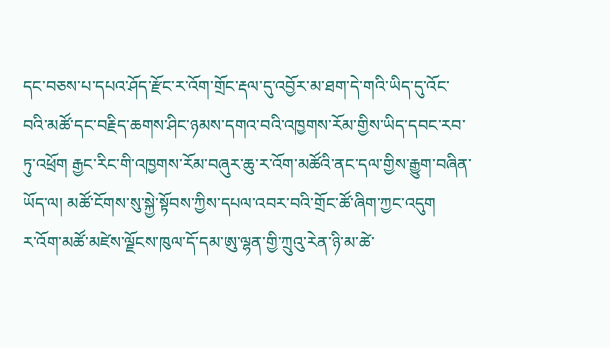དང་བཅས་པ་དཔའ་ཤོད་རྫོང་ར་འོག་གྲོང་རྡལ་དུ་འབྱོར་མ་ཐག་དེ་གའི་ཡིད་དུ་འོང་བའི་མཚོ་དང་བརྗིད་ཆགས་ཤིང་ཉམས་དགའ་བའི་འཁྱགས་རོམ་གྱིས་ཡིད་དབང་རབ་ཏུ་འཕྲོག རྒྱང་རིང་གི་འཁྱགས་རོམ་བཞུར་ཆུ་ར་འོག་མཚོའི་ནང་དལ་གྱིས་རྒྱུག་བཞིན་ཡོད་ལ། མཚོ་ངོགས་སུ་སྐྱེ་སྟོབས་ཀྱིས་དཔལ་འབར་བའི་གྲོང་ཚོ་ཞིག་ཀྱང་འདུག
ར་འོག་མཚོ་མཛེས་ལྗོངས་ཁུལ་དོ་དམ་ཨུ་ལྷན་གྱི་ཀྲུའུ་རེན་ཉི་མ་ཚེ་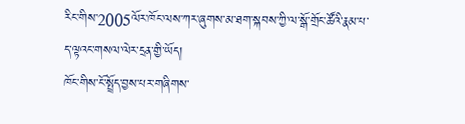རིང་གིས་2005ལོར་ཁོང་ལས་ཀར་ཞུགས་མ་ཐག་སྐབས་ཀྱི་ལ་སྒོ་གྲོང་ཚོའི་རྣམ་པ་ད་ལྟའང་གསལ་ལེར་དྲན་གྱི་ཡོད།
ཁོང་གིས་ངོ་སྤྲོད་བྱས་པར་གཞིགས་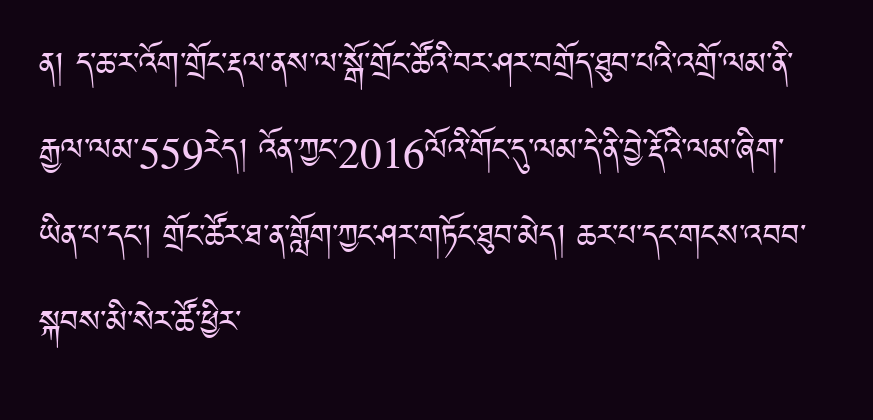ན། ད་ཆ་ར་འོག་གྲོང་རྡལ་ནས་ལ་སྒོ་གྲོང་ཚོའི་བར་ཤར་བགྲོད་ཐུབ་པའི་འགྲོ་ལམ་ནི་རྒྱལ་ལམ་559རེད། འོན་ཀྱང་2016ལོའི་གོང་དུ་ལམ་དེ་ནི་བྱེ་རྡོའི་ལམ་ཞིག་ཡིན་པ་དང་། གྲོང་ཚོར་ཐ་ན་གློག་ཀྱང་ཤར་གཏོང་ཐུབ་མེད། ཆར་པ་དང་གངས་འབབ་སྐབས་མི་སེར་ཚོ་ཕྱིར་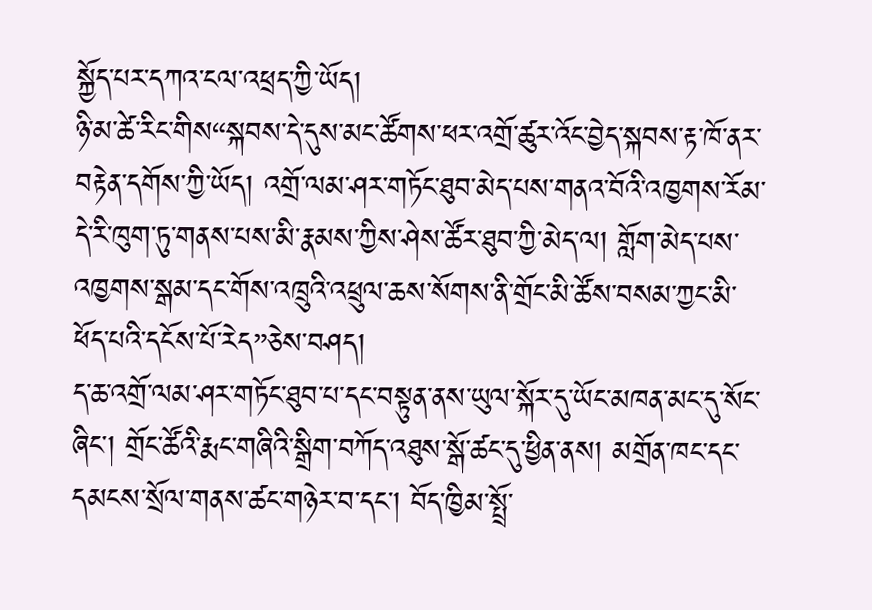སྐྱོད་པར་དཀའ་ངལ་འཕྲད་ཀྱི་ཡོད།
ཉི་མ་ཚེ་རིང་གིས“སྐབས་དེ་དུས་མང་ཚོགས་ཕར་འགྲོ་ཚུར་འོང་བྱེད་སྐབས་རྟ་ཁོ་ནར་བརྟེན་དགོས་ཀྱི་ཡོད། འགྲོ་ལམ་ཤར་གཏོང་ཐུབ་མེད་པས་གནའ་བོའི་འཁྱགས་རོམ་དེ་རི་ཁུག་ཏུ་གནས་པས་མི་རྣམས་ཀྱིས་ཤེས་ཚོར་ཐུབ་ཀྱི་མེད་ལ། གློག་མེད་པས་འཁྱགས་སྒམ་དང་གོས་འཁྲུའི་འཕྲུལ་ཆས་སོགས་ནི་གྲོང་མི་ཚོས་བསམ་ཀྱང་མི་ཕོད་པའི་དངོས་པོ་རེད”ཅེས་བཤད།
ད་ཆ་འགྲོ་ལམ་ཤར་གཏོང་ཐུབ་པ་དང་བསྟུན་ནས་ཡུལ་སྐོར་དུ་ཡོང་མཁན་མང་དུ་སོང་ཞིང་། གྲོང་ཚོའི་རྨང་གཞིའི་སྒྲིག་བཀོད་འཐུས་སྒོ་ཚང་དུ་ཕྱིན་ནས། མགྲོན་ཁང་དང་དམངས་སྲོལ་གནས་ཚང་གཉེར་བ་དང་། བོད་ཁྱིམ་སྤྲོ་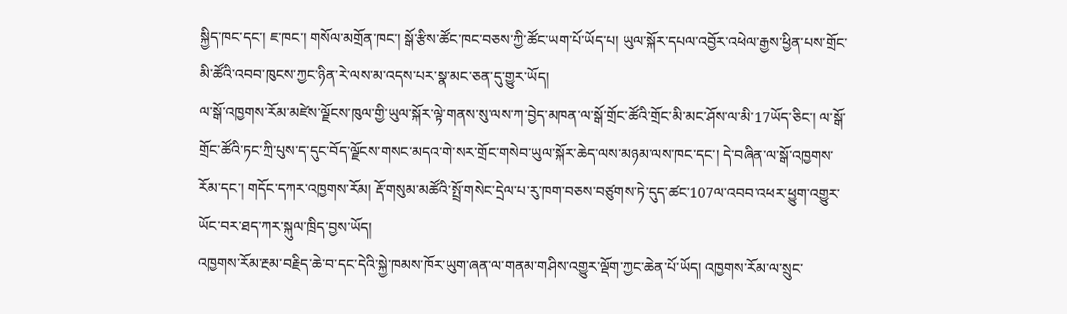སྐྱིད་ཁང་དང་། ཇ་ཁང་། གསོལ་མགྲོན་ཁང་། སྒོ་རྩིས་ཚོང་ཁང་བཅས་ཀྱི་ཚོང་ཡག་པོ་ཡོད་པ། ཡུལ་སྐོར་དཔལ་འབྱོར་འཕེལ་རྒྱས་ཕྱིན་པས་གྲོང་མི་ཚོའི་འབབ་ཁུངས་ཀྱང་ཉིན་རེ་ལས་མ་འདས་པར་སྣ་མང་ཅན་དུ་གྱུར་ཡོད།
ལ་སྒོ་འཁྱགས་རོམ་མཛེས་ལྗོངས་ཁུལ་གྱི་ཡུལ་སྐོར་ལྟེ་གནས་སུ་ལས་ཀ་བྱེད་མཁན་ལ་སྒོ་གྲོང་ཚོའི་གྲོང་མི་མང་ཤོས་ལ་མི་17ཡོད་ཅིང་། ལ་སྒོ་གྲོང་ཚོའི་ཏང་ཀྲི་པུས་ད་དུང་བོད་ལྗོངས་གསང་མདའ་གེ་སར་གྲོང་གསེབ་ཡུལ་སྐོར་ཆེད་ལས་མཉམ་ལས་ཁང་དང་། དེ་བཞིན་ལ་སྒོ་འཁྱགས་རོམ་དང་། གདོང་དཀར་འཁྱགས་རོམ། རྡོ་གསུམ་མཚོའི་སྤྲོ་གསེང་དྲེལ་པ་རུ་ཁག་བཅས་བཙུགས་ཏེ་དུད་ཚང་107ལ་འབབ་འཕར་ཕྱུག་འགྱུར་ཡོང་བར་ཐད་ཀར་སྐུལ་ཁྲིད་བྱས་ཡོད།
འཁྱགས་རོམ་རྔམ་བརྗིད་ཆེ་བ་དང་དེའི་སྐྱེ་ཁམས་ཁོར་ཡུག་ཞན་ལ་གནམ་གཤིས་འགྱུར་ལྡོག་ཀྱང་ཆེན་པོ་ཡོད། འཁྱགས་རོམ་ལ་སྲུང་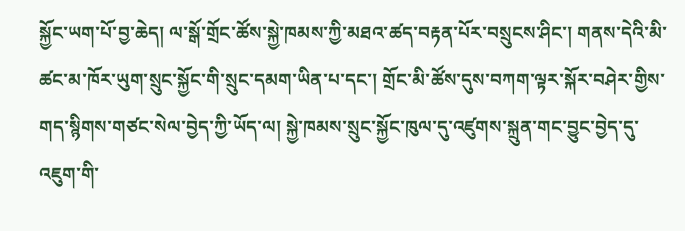སྐྱོང་ཡག་པོ་བྱ་ཆེད། ལ་སྒོ་གྲོང་ཚོས་སྐྱེ་ཁམས་ཀྱི་མཐའ་ཚད་བརྟན་པོར་བསྲུངས་ཤིང་། གནས་དེའི་མི་ཚང་མ་ཁོར་ཡུག་སྲུང་སྐྱོང་གི་སྲུང་དམག་ཡིན་པ་དང་། གྲོང་མི་ཚོས་དུས་བཀག་ལྟར་སྐོར་བཤེར་གྱིས་གད་སྙིགས་གཙང་སེལ་བྱེད་ཀྱི་ཡོད་ལ། སྐྱེ་ཁམས་སྲུང་སྐྱོང་ཁུལ་དུ་འཛུགས་སྐྲུན་གང་བྱུང་བྱེད་དུ་འཇུག་གི་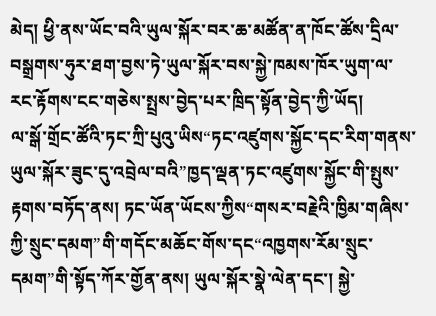མེད། ཕྱི་ནས་ཡོང་བའི་ཡུལ་སྐོར་བར་ཆ་མཚོན་ན་ཁོང་ཚོས་དྲིལ་བསྒྲགས་ཧུར་ཐག་བྱས་ཏེ་ཡུལ་སྐོར་བས་སྐྱེ་ཁམས་ཁོར་ཡུག་ལ་རང་རྟོགས་ངང་གཅེས་སྤྲས་བྱེད་པར་ཁྲིད་སྟོན་བྱེད་ཀྱི་ཡོད།
ལ་སྒོ་གྲོང་ཚོའི་ཏང་ཀྲི་པུའུ་ཡིས“ཏང་འཛུགས་སྐྱོང་དང་རིག་གནས་ཡུལ་སྐོར་ཟུང་དུ་འབྲེལ་བའི”ཁྱད་ལྡན་ཏང་འཛུགས་སྐྱོང་གི་སྤུས་རྟགས་བཏོད་ནས། ཏང་ཡོན་ཡོངས་ཀྱིས“གསར་བརྗེའི་ཁྱིམ་གཞིས་ཀྱི་སྲུང་དམག”གི་གདོང་མཆོང་གོས་དང“འཁྱགས་རོམ་སྲུང་དམག”གི་སྟོད་ཀོར་གྱོན་ནས། ཡུལ་སྐོར་སྣེ་ལེན་དང་། སྐྱེ་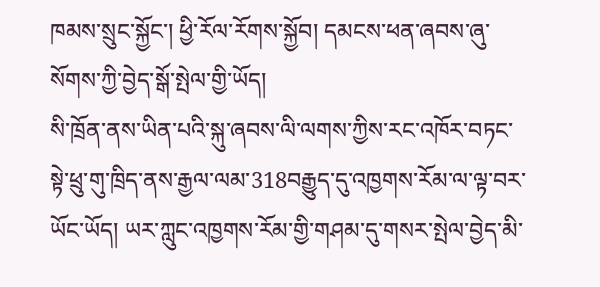ཁམས་སྲུང་སྐྱོང་། ཕྱི་རོལ་རོགས་སྐྱོབ། དམངས་ཕན་ཞབས་ཞུ་སོགས་ཀྱི་བྱེད་སྒོ་སྤེལ་གྱི་ཡོད།
སི་ཁྲོན་ནས་ཡིན་པའི་སྐུ་ཞབས་ལི་ལགས་ཀྱིས་རང་འཁོར་བཏང་སྟེ་ཕྲུ་གུ་ཁྲིད་ནས་རྒྱལ་ལམ་318བརྒྱུད་དུ་འཁྱགས་རོམ་ལ་ལྟ་བར་ཡོང་ཡོད། ཡར་ཀླུང་འཁྱགས་རོམ་གྱི་གཤམ་དུ་གསར་སྤེལ་བྱེད་མི་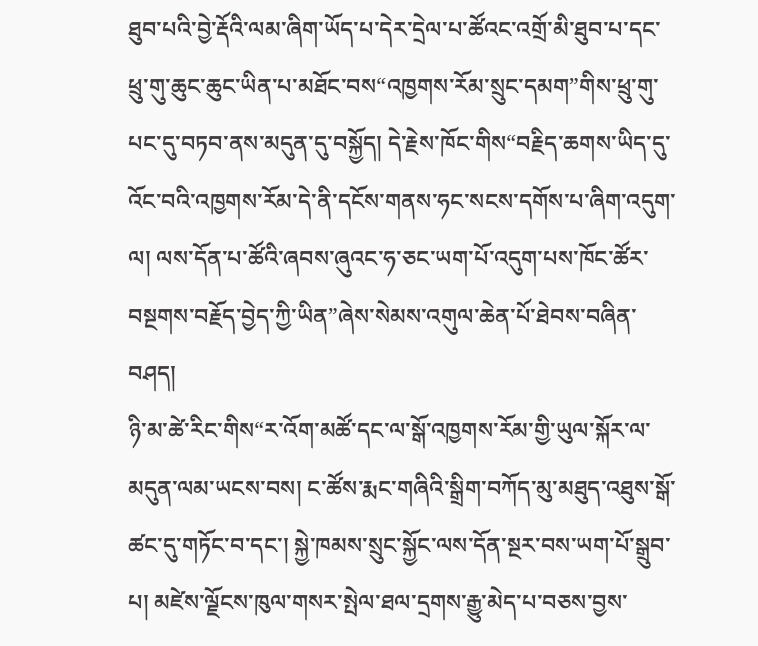ཐུབ་པའི་བྱེ་རྡོའི་ལམ་ཞིག་ཡོད་པ་དེར་དྲེལ་པ་ཚོའང་འགྲོ་མི་ཐུབ་པ་དང་ཕྲུ་གུ་ཆུང་ཆུང་ཡིན་པ་མཐོང་བས“འཁྱགས་རོམ་སྲུང་དམག”གིས་ཕྲུ་གུ་པང་དུ་བཏབ་ནས་མདུན་དུ་བསྐྱོད། དེ་རྗེས་ཁོང་གིས“བརྗིད་ཆགས་ཡིད་དུ་འོང་བའི་འཁྱགས་རོམ་དེ་ནི་དངོས་གནས་ཧང་སངས་དགོས་པ་ཞིག་འདུག་ལ། ལས་དོན་པ་ཚོའི་ཞབས་ཞུའང་ཧ་ཅང་ཡག་པོ་འདུག་པས་ཁོང་ཚོར་བསྔགས་བརྗོད་བྱེད་ཀྱི་ཡིན”ཞེས་སེམས་འགུལ་ཆེན་པོ་ཐེབས་བཞིན་བཤད།
ཉི་མ་ཚེ་རིང་གིས“ར་འོག་མཚོ་དང་ལ་སྒོ་འཁྱགས་རོམ་གྱི་ཡུལ་སྐོར་ལ་མདུན་ལམ་ཡངས་བས། ང་ཚོས་རྨང་གཞིའི་སྒྲིག་བཀོད་མུ་མཐུད་འཐུས་སྒོ་ཚང་དུ་གཏོང་བ་དང་། སྐྱེ་ཁམས་སྲུང་སྐྱོང་ལས་དོན་སྔར་བས་ཡག་པོ་སྒྲུབ་པ། མཛེས་ལྗོངས་ཁུལ་གསར་སྤེལ་ཐལ་དྲགས་རྒྱུ་མེད་པ་བཅས་བྱས་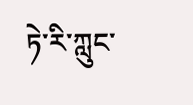ཏེ་རི་ཀླུང་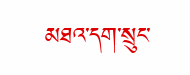མཐའ་དག་སྲུང་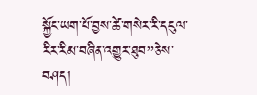སྐྱོང་ཡག་པོ་བྱས་ཚེ་གསེར་རི་དངུལ་རིར་རིམ་བཞིན་འགྱུར་ཐུབ”ཅེས་བཤད།